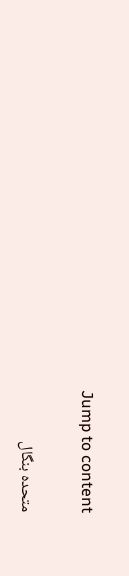Jump to content

متحدہ بنگال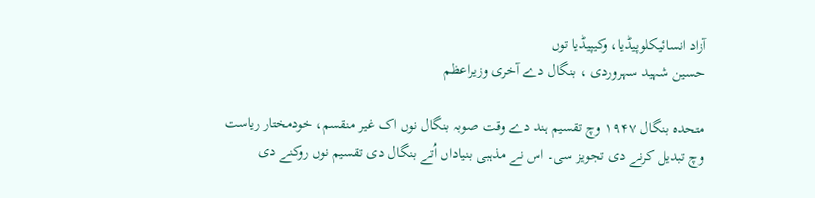آزاد انسائیکلوپیڈیا، وکیپیڈیا توں
حسین شہید سہروردی ، بنگال دے آخری وزیراعظم

متحدہ بنگال ۱۹۴۷ وچ تقسیم ہند دے وقت صوبہ بنگال نوں اک غیر منقسم، خودمختار ریاست وچ تبدیل کرنے دی تجویز سی۔ اس نے مذہبی بنیاداں اُتے بنگال دی تقسیم نوں روکنے دی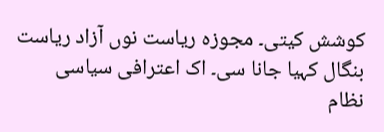کوشش کيتی۔ مجوزہ ریاست نوں آزاد ریاست بنگال کہیا جانا سی۔ اک اعترافی سیاسی نظام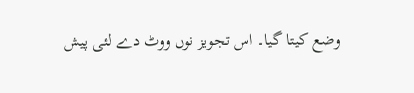وضع کيتا گیا۔ اس تجویز نوں ووٹ دے لئی پیش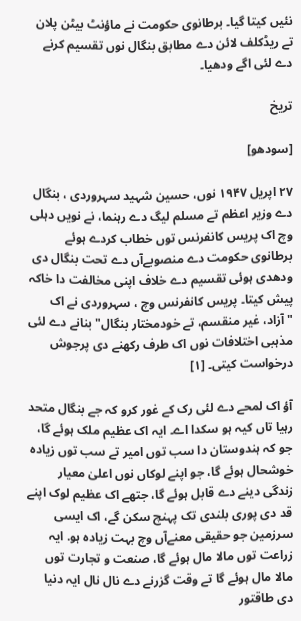نئيں کيتا گیا۔ برطانوی حکومت نے ماؤنٹ بیٹن پلان تے ریڈکلف لائن دے مطابق بنگال نوں تقسیم کرنے دے لئی اگے ودھیا۔

تریخ

[سودھو]

۲۷ اپریل ۱۹۴۷ نوں، حسین شہید سہروردی ، بنگال دے وزیر اعظم تے مسلم لیگ دے رہنما، نے نويں دہلی وچ اک پریس کانفرنس توں خطاب کردے ہوئے برطانوی حکومت دے منصوبےآں دے تحت بنگال دی ودھدی ہوئی تقسیم دے خلاف اپنی مخالفت دا خاکہ پیش کيتا۔ پریس کانفرنس وچ ، سہروردی نے اک "آزاد، غیر منقسم، تے خودمختار بنگال" بنانے دے لئی مذہبی اختلافات نوں اک طرف رکھنے دی پرجوش درخواست کيتی۔ [۱]

آؤ اک لمحے دے لئی رک کے غور کرو کہ جے بنگال متحد رہیا تاں کيہ ہو سکدا اے۔ ایہ اک عظیم ملک ہوئے گا، جو کہ ہندوستان دا سب توں امیر تے سب توں زیادہ خوشحال ہوئے گا، جو اپنے لوکاں نوں اعلیٰ معیار زندگی دینے دے قابل ہوئے گا، جتھے اک عظیم لوک اپنے قد دی پوری بلندی تک پہنچ سکن گے، اک ایسی سرزمین جو حقیقی معنےآں وچ بہت زیادہ ہو. ایہ زراعت توں مالا مال ہوئے گا، صنعت و تجارت توں مالا مال ہوئے گا تے وقت گزرنے دے نال نال ایہ دنیا دی طاقتور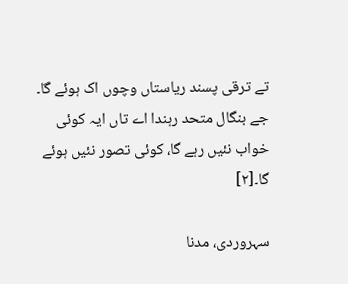تے ترقی پسند ریاستاں وچوں اک ہوئے گا۔ جے بنگال متحد رہندا اے تاں ایہ کوئی خواب نئيں رہے گا، کوئی تصور نئيں ہوئے گا۔[۲]

سہروردی، مدنا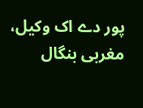پور دے اک وکیل، مغربی بنگال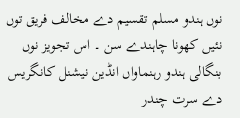نوں ہندو مسلم تقسیم دے مخالف فریق توں نئيں کھونا چاہندے سن ۔ اس تجویز نوں بنگالی ہندو رہنماواں انڈین نیشنل کانگریس دے سرت چندر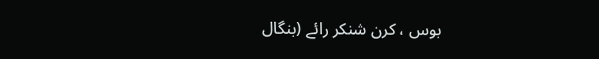بوس ، کرن شنکر رائے (بنگال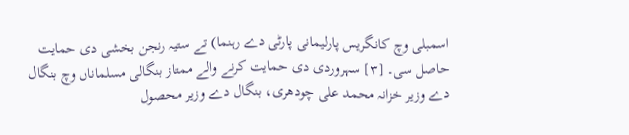اسمبلی وچ کانگریس پارلیمانی پارٹی دے رہنما) تے ستیہ رنجن بخشی دی حمایت حاصل سی۔ [۳] سہروردی دی حمایت کرنے والے ممتاز بنگالی مسلماناں وچ بنگال دے وزیر خزانہ محمد علی چودھری، بنگال دے وزیر محصول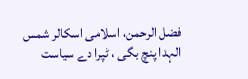فضل الرحمن، اسلامی اسکالر شمس الہدا پنچ بگی ، ٹپرا دے سیاست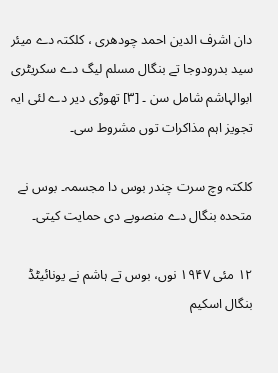دان اشرف الدین احمد چودھری ، کلکتہ دے میئر سید بدرودوجا تے بنگال مسلم لیگ دے سکریٹری ابوالہاشم شامل سن ۔ [۳] تھوڑی دیر دے لئی ایہ تجویز اہم مذاکرات توں مشروط سی۔

کلکتہ وچ سرت چندر بوس دا مجسمہ۔ بوس نے متحدہ بنگال دے منصوبے دی حمایت کيتی۔

۱۲ مئی ۱۹۴۷ نوں، بوس تے ہاشم نے یونائیٹڈ بنگال اسکیم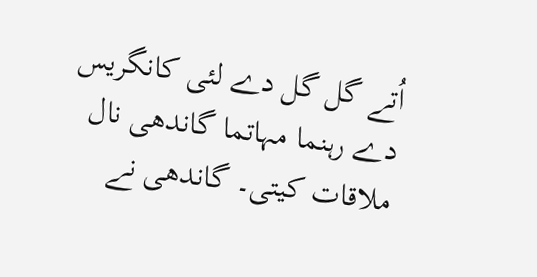اُتے گل گل دے لئی کانگریس دے رہنما مہاتما گاندھی نال ملاقات کيتی۔ گاندھی نے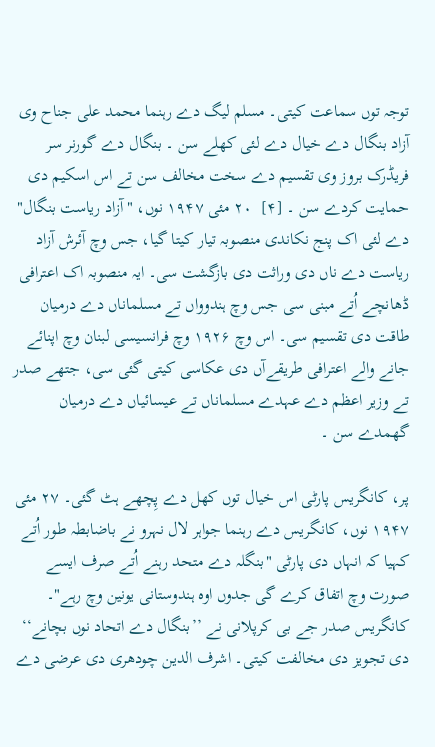توجہ توں سماعت کيتی۔ مسلم لیگ دے رہنما محمد علی جناح وی آزاد بنگال دے خیال دے لئی کھلے سن ۔ بنگال دے گورنر سر فریڈرک بروز وی تقسیم دے سخت مخالف سن تے اس اسکیم دی حمایت کردے سن ۔ [۴]  ۲۰ مئی ۱۹۴۷ نوں، "آزاد ریاست بنگال" دے لئی اک پنج نکاندی منصوبہ تیار کيتا گیا، جس وچ آئرش آزاد ریاست دے ناں دی وراثت دی بازگشت سی۔ ایہ منصوبہ اک اعترافی ڈھانچے اُتے مبنی سی جس وچ ہندوواں تے مسلماناں دے درمیان طاقت دی تقسیم سی۔ اس وچ ۱۹۲۶ وچ فرانسیسی لبنان وچ اپنائے جانے والے اعترافی طریقےآں دی عکاسی کيتی گئی سی، جتھے صدر تے وزیر اعظم دے عہدے مسلماناں تے عیسائیاں دے درمیان گھمدے سن ۔

پر، کانگریس پارٹی اس خیال توں کھل دے پِچھے ہٹ گئی۔ ۲۷ مئی ۱۹۴۷ نوں، کانگریس دے رہنما جواہر لال نہرو نے باضابطہ طور اُتے کہیا کہ انہاں دی پارٹی "بنگلہ دے متحد رہنے اُتے صرف ايسے صورت وچ اتفاق کرے گی جدوں اوہ ہندوستانی یونین وچ رہے"۔ کانگریس صدر جے بی کرپلانی نے ’’بنگال دے اتحاد نوں بچانے‘‘ دی تجویز دی مخالفت کيتی۔ اشرف الدین چودھری دی عرضی دے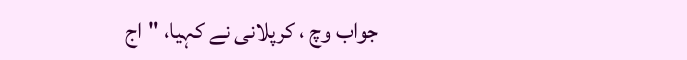جواب وچ ، کرپلانی نے کہیا، "اج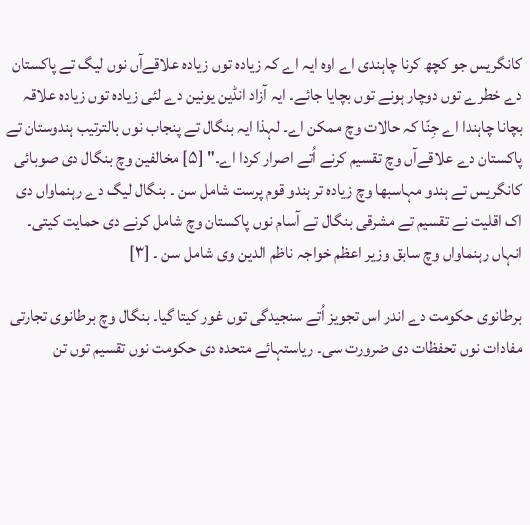کانگریس جو کچھ کرنا چاہندی اے اوہ ایہ اے کہ زیادہ توں زیادہ علاقےآں نوں لیگ تے پاکستان دے خطرے توں دوچار ہونے توں بچایا جائے۔ ایہ آزاد انڈین یونین دے لئی زیادہ توں زیادہ علاقہ بچانا چاہندا اے جِنّا کہ حالات وچ ممکن اے۔ لہذا ایہ بنگال تے پنجاب نوں بالترتیب ہندوستان تے پاکستان دے علاقےآں وچ تقسیم کرنے اُتے اصرار کردا اے۔" [۵] مخالفین وچ بنگال دی صوبائی کانگریس تے ہندو مہاسبھا وچ زیادہ تر ہندو قوم پرست شامل سن ۔ بنگال لیگ دے رہنماواں دی اک اقلیت نے تقسیم تے مشرقی بنگال تے آسام نوں پاکستان وچ شامل کرنے دی حمایت کيتی۔ انہاں رہنماواں وچ سابق وزیر اعظم خواجہ ناظم الدین وی شامل سن ۔ [۳]

برطانوی حکومت دے اندر اس تجویز اُتے سنجیدگی توں غور کيتا گیا۔ بنگال وچ برطانوی تجارتی مفادات نوں تحفظات دی ضرورت سی۔ ریاستہائے متحدہ دی حکومت نوں تقسیم توں تن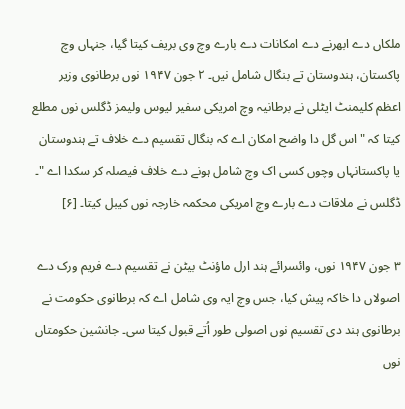ملکاں دے ابھرنے دے امکانات دے بارے وچ وی بریف کيتا گیا، جنہاں وچ پاکستان، ہندوستان تے بنگال شامل نيں۔ ۲ جون ۱۹۴۷ نوں برطانوی وزیر اعظم کلیمنٹ ایٹلی نے برطانیہ وچ امریکی سفیر لیوس ولیمز ڈگلس نوں مطلع کيتا کہ "اس گل دا واضح امکان اے کہ بنگال تقسیم دے خلاف تے ہندوستان یا پاکستانہاں وچوں کسی اک وچ شامل ہونے دے خلاف فیصلہ کر سکدا اے "۔ ڈگلس نے ملاقات دے بارے وچ امریکی محکمہ خارجہ نوں کیبل کيتا۔ [۶]

۳ جون ۱۹۴۷ نوں، وائسرائے ہند ارل ماؤنٹ بیٹن نے تقسیم دے فریم ورک دے اصولاں دا خاکہ پیش کیا، جس وچ ایہ وی شامل اے کہ برطانوی حکومت نے برطانوی ہند دی تقسیم نوں اصولی طور اُتے قبول کيتا سی۔ جانشین حکومتاں نوں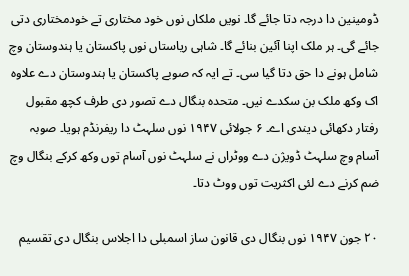ڈومینین دا درجہ دتا جائے گا۔ نويں ملکاں نوں خود مختاری تے خودمختاری دتی جائے گی۔ ہر ملک اپنا آئین بنائے گا۔ شاہی ریاستاں نوں پاکستان یا ہندوستان وچ شامل ہونے دا حق دتا گیا سی۔ تے ایہ کہ صوبے پاکستان یا ہندوستان دے علاوہ اک وکھ ملک بن سکدے نيں۔ متحدہ بنگال دے تصور دی طرف کچھ مقبول رفتار دکھائی دیندی اے۔ ۶ جولائی ۱۹۴۷ نوں سلہٹ دا ریفرنڈم ہويا۔ صوبہ آسام وچ سلہٹ ڈویژن دے ووٹراں نے سلہٹ نوں آسام توں وکھ کرکے بنگال وچ ضم کرنے دے لئی اکثریت توں ووٹ دتا۔

۲۰ جون ۱۹۴۷ نوں بنگال دی قانون ساز اسمبلی دا اجلاس بنگال دی تقسیم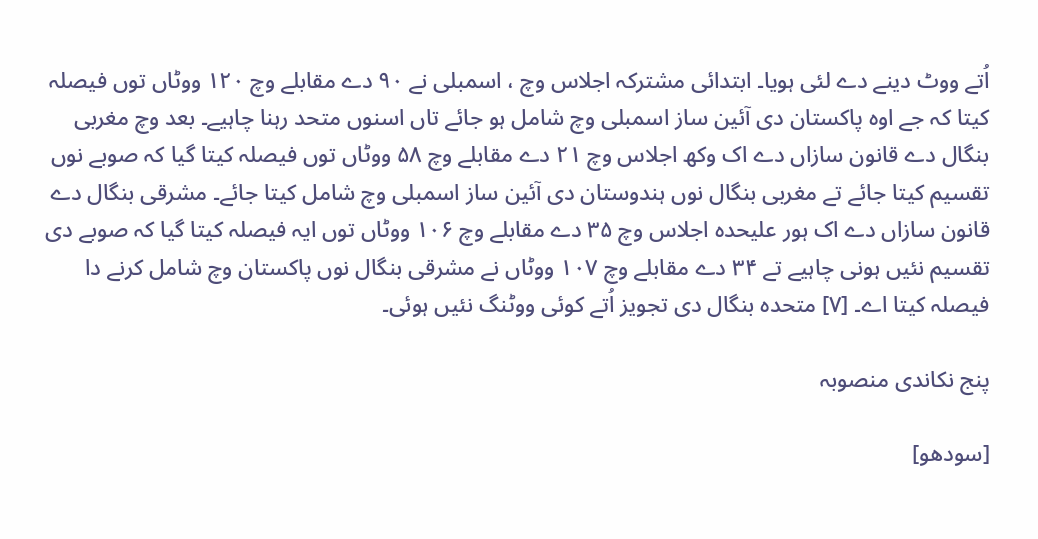اُتے ووٹ دینے دے لئی ہويا۔ ابتدائی مشترکہ اجلاس وچ ، اسمبلی نے ۹۰ دے مقابلے وچ ۱۲۰ ووٹاں توں فیصلہ کيتا کہ جے اوہ پاکستان دی آئین ساز اسمبلی وچ شامل ہو جائے تاں اسنوں متحد رہنا چاہیے۔ بعد وچ مغربی بنگال دے قانون سازاں دے اک وکھ اجلاس وچ ۲۱ دے مقابلے وچ ۵۸ ووٹاں توں فیصلہ کيتا گیا کہ صوبے نوں تقسیم کيتا جائے تے مغربی بنگال نوں ہندوستان دی آئین ساز اسمبلی وچ شامل کيتا جائے۔ مشرقی بنگال دے قانون سازاں دے اک ہور علیحدہ اجلاس وچ ۳۵ دے مقابلے وچ ۱۰۶ ووٹاں توں ایہ فیصلہ کيتا گیا کہ صوبے دی تقسیم نئيں ہونی چاہیے تے ۳۴ دے مقابلے وچ ۱۰۷ ووٹاں نے مشرقی بنگال نوں پاکستان وچ شامل کرنے دا فیصلہ کيتا اے۔ [۷] متحدہ بنگال دی تجویز اُتے کوئی ووٹنگ نئيں ہوئی۔

پنج نکاندی منصوبہ

[سودھو]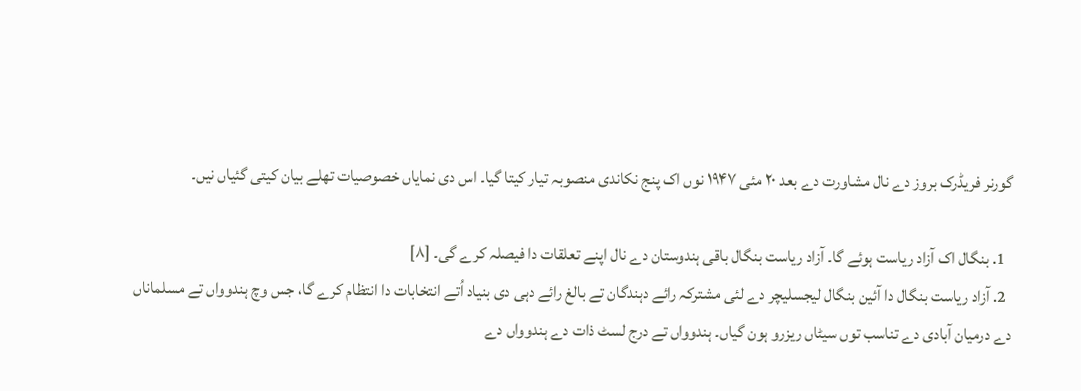گورنر فریڈرک بروز دے نال مشاورت دے بعد ۲۰ مئی ۱۹۴۷ نوں اک پنج نکاندی منصوبہ تیار کيتا گیا۔ اس دی نمایاں خصوصیات تھلے بیان کيتی گئیاں نيں۔

  1. بنگال اک آزاد ریاست ہوئے گا۔ آزاد ریاست بنگال باقی ہندوستان دے نال اپنے تعلقات دا فیصلہ کرے گی۔ [۸]
  2. آزاد ریاست بنگال دا آئین بنگال لیجسلیچر دے لئی مشترکہ رائے دہندگان تے بالغ رائے دہی دی بنیاد اُتے انتخابات دا انتظام کرے گا، جس وچ ہندوواں تے مسلماناں دے درمیان آبادی دے تناسب توں سیٹاں ریزرو ہون گیاں۔ ہندوواں تے درج لسٹ ذات دے ہندوواں دے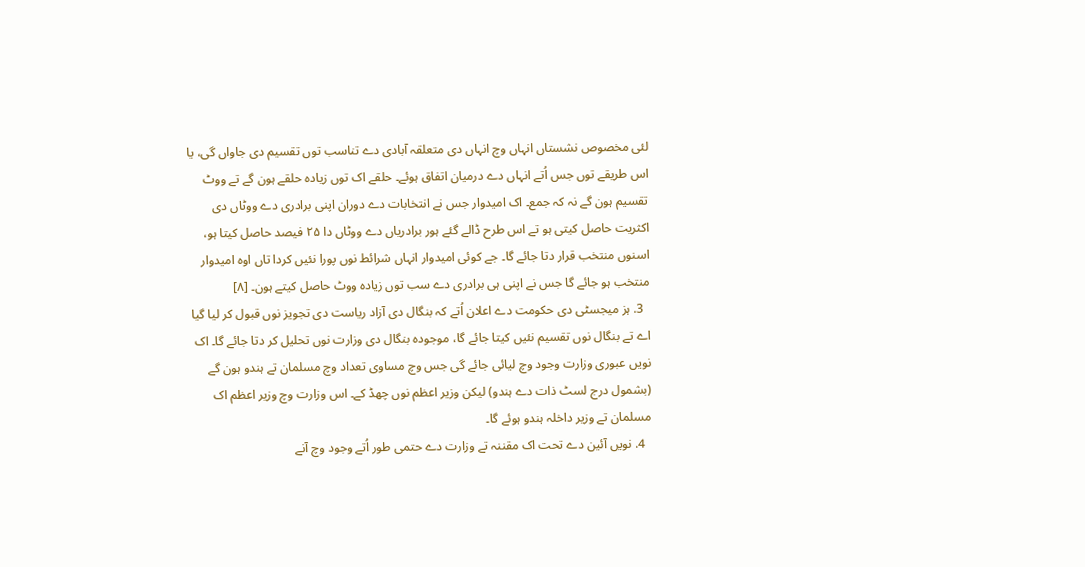لئی مخصوص نشستاں انہاں وچ انہاں دی متعلقہ آبادی دے تناسب توں تقسیم دی جاواں گی، یا اس طریقے توں جس اُتے انہاں دے درمیان اتفاق ہوئے۔ حلقے اک توں زیادہ حلقے ہون گے تے ووٹ تقسیم ہون گے نہ کہ جمع۔ اک امیدوار جس نے انتخابات دے دوران اپنی برادری دے ووٹاں دی اکثریت حاصل کيتی ہو تے اس طرح ڈالے گئے ہور برادریاں دے ووٹاں دا ۲۵ فیصد حاصل کيتا ہو، اسنوں منتخب قرار دتا جائے گا۔ جے کوئی امیدوار انہاں شرائط نوں پورا نئيں کردا تاں اوہ امیدوار منتخب ہو جائے گا جس نے اپنی ہی برادری دے سب توں زیادہ ووٹ حاصل کيتے ہون۔ [۸]
  3. ہز میجسٹی دی حکومت دے اعلان اُتے کہ بنگال دی آزاد ریاست دی تجویز نوں قبول کر ليا گیا اے تے بنگال نوں تقسیم نئيں کيتا جائے گا، موجودہ بنگال دی وزارت نوں تحلیل کر دتا جائے گا۔ اک نويں عبوری وزارت وجود وچ لیائی جائے گی جس وچ مساوی تعداد وچ مسلمان تے ہندو ہون گے (بشمول درج لسٹ ذات دے ہندو) لیکن وزیر اعظم نوں چھڈ کے۔ اس وزارت وچ وزیر اعظم اک مسلمان تے وزیر داخلہ ہندو ہوئے گا۔
  4. نويں آئین دے تحت اک مقننہ تے وزارت دے حتمی طور اُتے وجود وچ آنے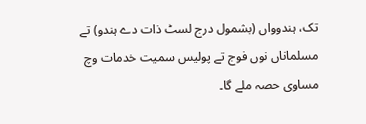تک، ہندوواں (بشمول درج لسٹ ذات دے ہندو) تے مسلماناں نوں فوج تے پولیس سمیت خدمات وچ مساوی حصہ ملے گا۔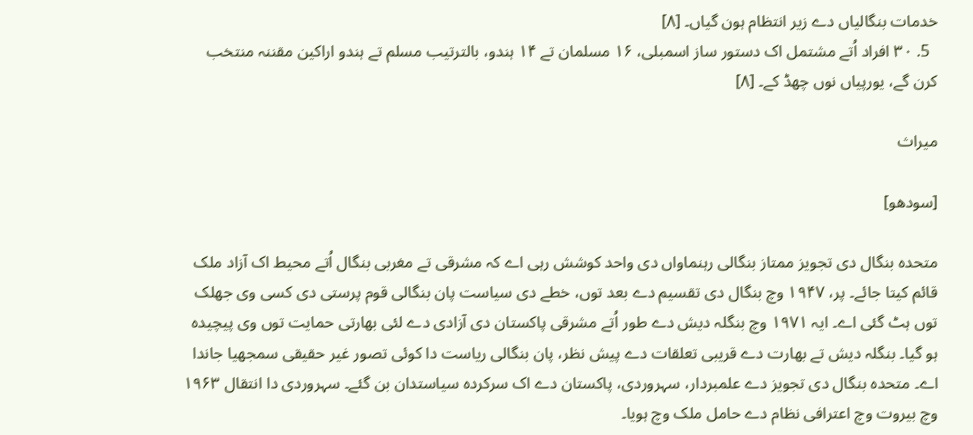خدمات بنگالیاں دے زیر انتظام ہون گیاں۔ [۸]
  5. ۳۰ افراد اُتے مشتمل اک دستور ساز اسمبلی، ۱۶ مسلمان تے ۱۴ ہندو، بالترتیب مسلم تے ہندو اراکین مقننہ منتخب کرن گے، یورپیاں نوں چھڈ کے۔ [۸]

میراث

[سودھو]

متحدہ بنگال دی تجویز ممتاز بنگالی رہنماواں دی واحد کوشش رہی اے کہ مشرقی تے مغربی بنگال اُتے محیط اک آزاد ملک قائم کيتا جائے۔ پر، ۱۹۴۷ وچ بنگال دی تقسیم دے بعد توں، خطے دی سیاست پان بنگالی قوم پرستی دی کسی وی جھلک توں ہٹ گئی اے۔ ایہ ۱۹۷۱ وچ بنگلہ دیش دے طور اُتے مشرقی پاکستان دی آزادی دے لئی بھارتی حمایت توں وی پیچیدہ ہو گیا۔ بنگلہ دیش تے بھارت دے قریبی تعلقات دے پیش نظر، پان بنگالی ریاست دا کوئی تصور غیر حقیقی سمجھیا جاندا اے۔ متحدہ بنگال دی تجویز دے علمبردار، سہروردی، پاکستان دے اک سرکردہ سیاستدان بن گئے۔ سہروردی دا انتقال ۱۹۶۳ وچ بیروت وچ اعترافی نظام دے حامل ملک وچ ہويا۔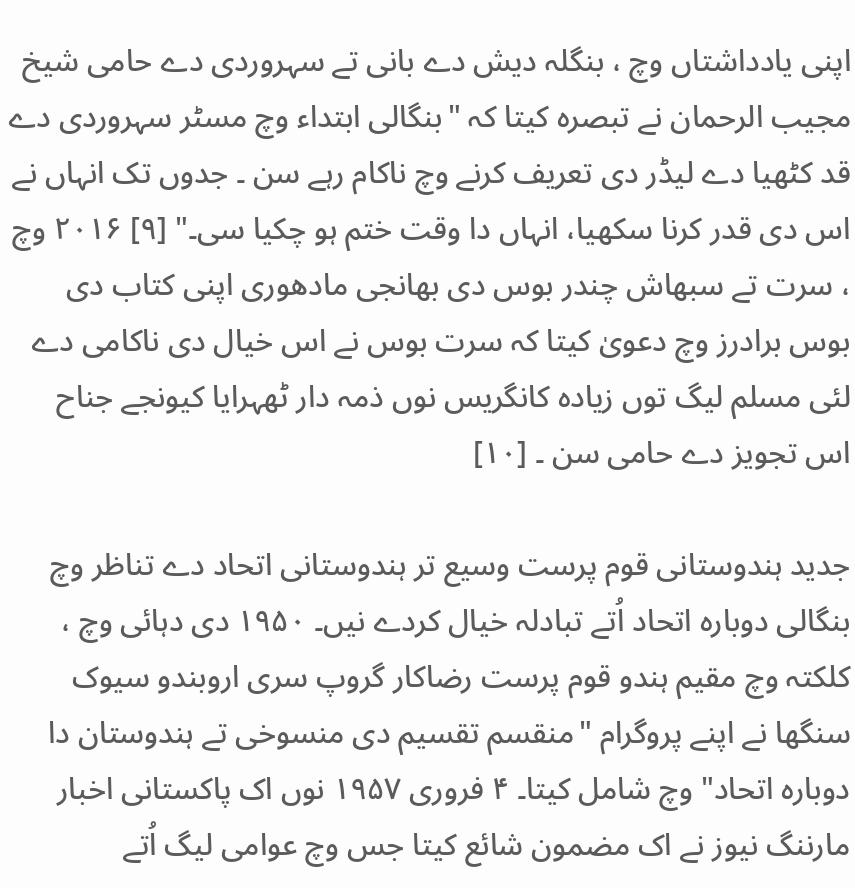اپنی یادداشتاں وچ ، بنگلہ دیش دے بانی تے سہروردی دے حامی شیخ مجیب الرحمان نے تبصرہ کيتا کہ "بنگالی ابتداء وچ مسٹر سہروردی دے قد کٹھیا دے لیڈر دی تعریف کرنے وچ ناکام رہے سن ۔ جدوں تک انہاں نے اس دی قدر کرنا سکھیا، انہاں دا وقت ختم ہو چکيا سی۔" [۹] ۲۰۱۶ وچ ، سرت تے سبھاش چندر بوس دی بھانجی مادھوری اپنی کتاب دی بوس برادرز وچ دعویٰ کيتا کہ سرت بوس نے اس خیال دی ناکامی دے لئی مسلم لیگ توں زیادہ کانگریس نوں ذمہ دار ٹھہرایا کیونجے جناح اس تجویز دے حامی سن ۔ [۱۰]

جدید ہندوستانی قوم پرست وسیع تر ہندوستانی اتحاد دے تناظر وچ بنگالی دوبارہ اتحاد اُتے تبادلہ خیال کردے نيں۔ ۱۹۵۰ دی دہائی وچ ، کلکتہ وچ مقیم ہندو قوم پرست رضاکار گروپ سری اروبندو سیوک سنگھا نے اپنے پروگرام "منقسم تقسیم دی منسوخی تے ہندوستان دا دوبارہ اتحاد" وچ شامل کيتا۔ ۴ فروری ۱۹۵۷ نوں اک پاکستانی اخبار مارننگ نیوز نے اک مضمون شائع کيتا جس وچ عوامی لیگ اُتے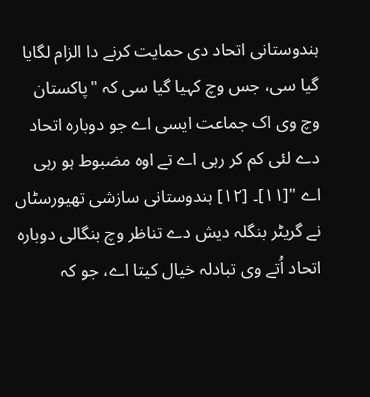ہندوستانی اتحاد دی حمایت کرنے دا الزام لگایا گیا سی، جس وچ کہیا گیا سی کہ "پاکستان وچ وی اک جماعت ایسی اے جو دوبارہ اتحاد دے لئی کم کر رہی اے تے اوہ مضبوط ہو رہی اے "[۱۱]۔ [۱۲] ہندوستانی سازشی تھیورسٹاں نے گریٹر بنگلہ دیش دے تناظر وچ بنگالی دوبارہ اتحاد اُتے وی تبادلہ خیال کيتا اے، جو کہ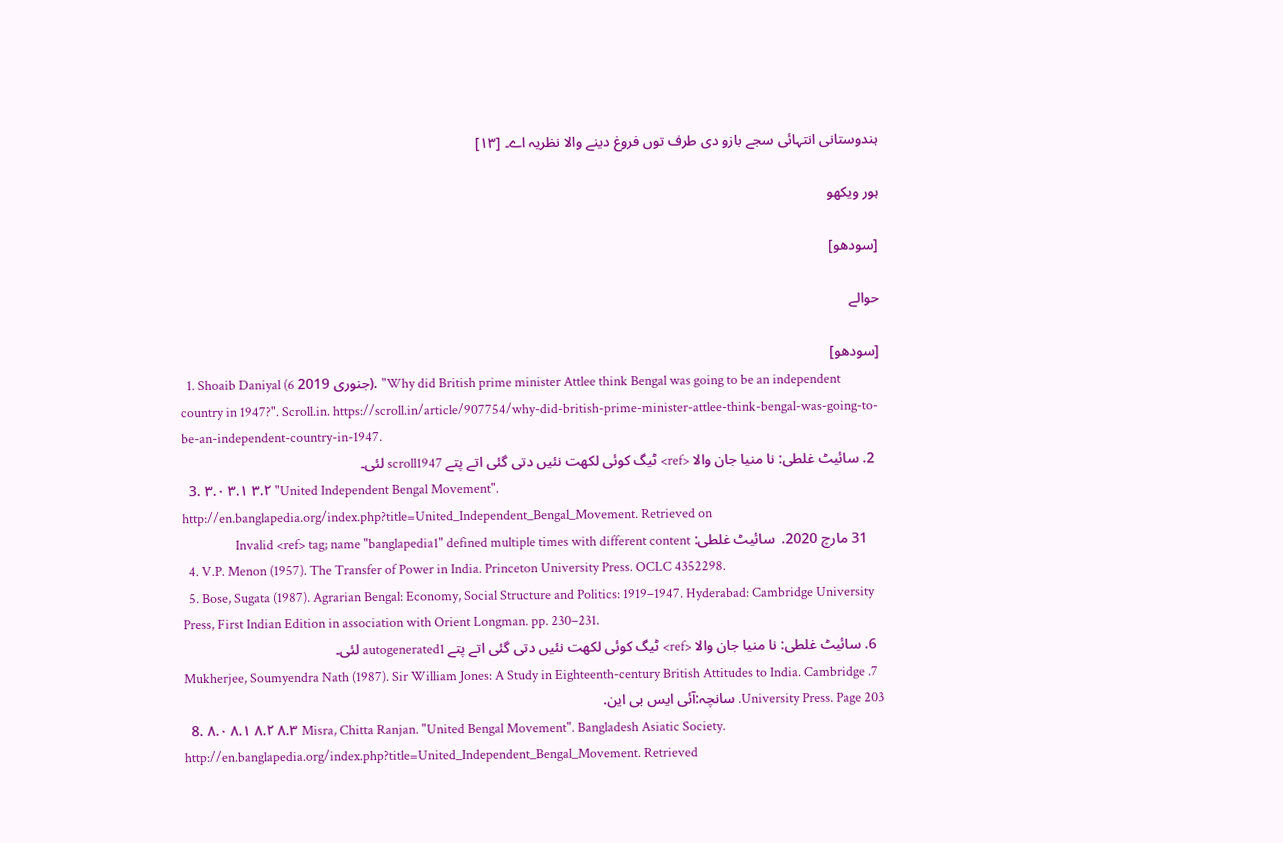ہندوستانی انتہائی سجے بازو دی طرف توں فروغ دینے والا نظریہ اے۔ [۱۳]

ہور ویکھو

[سودھو]

حوالے

[سودھو]
  1. Shoaib Daniyal (6 جنوری 2019). "Why did British prime minister Attlee think Bengal was going to be an independent country in 1947?". Scroll.in. https://scroll.in/article/907754/why-did-british-prime-minister-attlee-think-bengal-was-going-to-be-an-independent-country-in-1947.
  2. سائیٹ غلطی: نا منیا جان والا <ref> ٹیگ کوئی لکھت نئیں دتی گئی اتے پتے scroll1947 لئی۔
  3. ۳.۰ ۳.۱ ۳.۲ "United Independent Bengal Movement". http://en.banglapedia.org/index.php?title=United_Independent_Bengal_Movement. Retrieved on
    31 مارچ 2020.  سائیٹ غلطی: Invalid <ref> tag; name "banglapedia1" defined multiple times with different content
  4. V.P. Menon (1957). The Transfer of Power in India. Princeton University Press. OCLC 4352298.
  5. Bose, Sugata (1987). Agrarian Bengal: Economy, Social Structure and Politics: 1919–1947. Hyderabad: Cambridge University Press, First Indian Edition in association with Orient Longman. pp. 230–231.
  6. سائیٹ غلطی: نا منیا جان والا <ref> ٹیگ کوئی لکھت نئیں دتی گئی اتے پتے autogenerated1 لئی۔
  7. Mukherjee, Soumyendra Nath (1987). Sir William Jones: A Study in Eighteenth-century British Attitudes to India. Cambridge University Press. Page 203. سانچہ:آئی ایس بی این.
  8. ۸.۰ ۸.۱ ۸.۲ ۸.۳ Misra, Chitta Ranjan. "United Bengal Movement". Bangladesh Asiatic Society. http://en.banglapedia.org/index.php?title=United_Independent_Bengal_Movement. Retrieved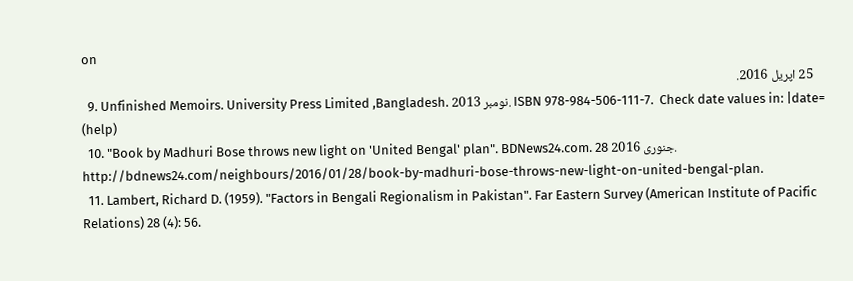on
    25 اپریل 2016.
  9. Unfinished Memoirs. University Press Limited ,Bangladesh. نومبر 2013. ISBN 978-984-506-111-7.  Check date values in: |date= (help)
  10. "Book by Madhuri Bose throws new light on 'United Bengal' plan". BDNews24.com. 28 جنوری 2016. http://bdnews24.com/neighbours/2016/01/28/book-by-madhuri-bose-throws-new-light-on-united-bengal-plan.
  11. Lambert, Richard D. (1959). "Factors in Bengali Regionalism in Pakistan". Far Eastern Survey (American Institute of Pacific Relations) 28 (4): 56.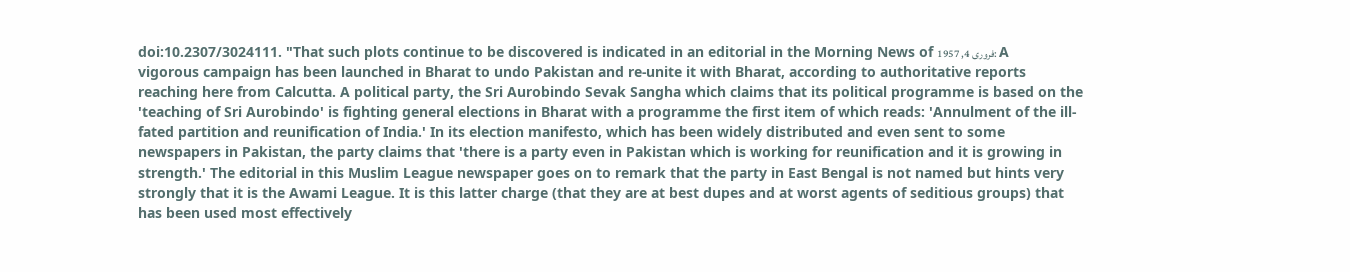doi:10.2307/3024111. "That such plots continue to be discovered is indicated in an editorial in the Morning News of فروری 4, 1957: A vigorous campaign has been launched in Bharat to undo Pakistan and re-unite it with Bharat, according to authoritative reports reaching here from Calcutta. A political party, the Sri Aurobindo Sevak Sangha which claims that its political programme is based on the 'teaching of Sri Aurobindo' is fighting general elections in Bharat with a programme the first item of which reads: 'Annulment of the ill-fated partition and reunification of India.' In its election manifesto, which has been widely distributed and even sent to some newspapers in Pakistan, the party claims that 'there is a party even in Pakistan which is working for reunification and it is growing in strength.' The editorial in this Muslim League newspaper goes on to remark that the party in East Bengal is not named but hints very strongly that it is the Awami League. It is this latter charge (that they are at best dupes and at worst agents of seditious groups) that has been used most effectively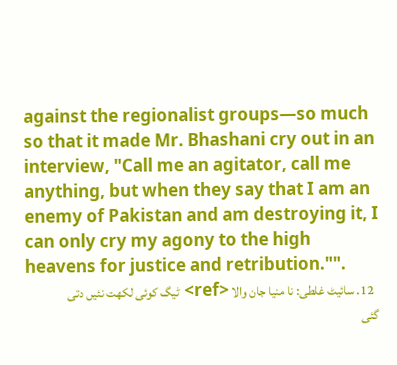against the regionalist groups—so much so that it made Mr. Bhashani cry out in an interview, "Call me an agitator, call me anything, but when they say that I am an enemy of Pakistan and am destroying it, I can only cry my agony to the high heavens for justice and retribution."".
  12. سائیٹ غلطی: نا منیا جان والا <ref> ٹیگ کوئی لکھت نئیں دتی گئی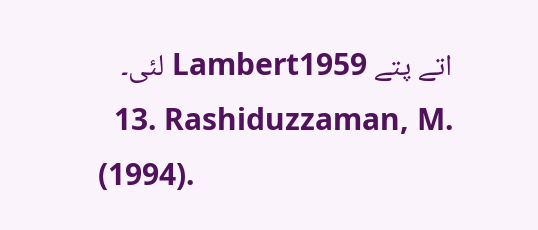اتے پتے Lambert1959 لئی۔
  13. Rashiduzzaman, M. (1994).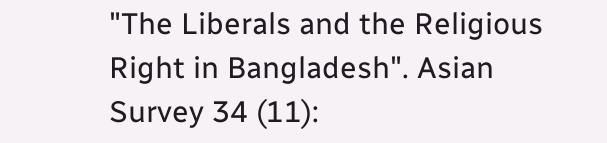"The Liberals and the Religious Right in Bangladesh". Asian Survey 34 (11):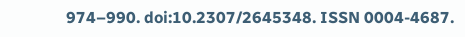974–990. doi:10.2307/2645348. ISSN 0004-4687.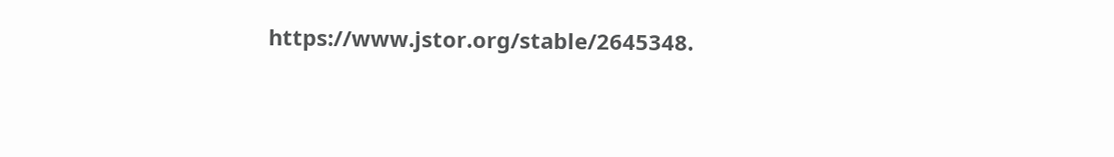https://www.jstor.org/stable/2645348.